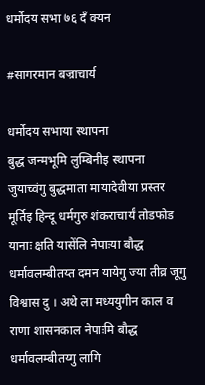धर्मोदय सभा ७६ दँ क्यन

#सागरमान बज्राचार्य

धर्मोदय सभाया स्थापना
बुद्ध जन्मभूमि लुम्बिनीइ स्थापना जुयाच्वंगु बुद्धमाता मायादेवीया प्रस्तर मूर्तिइ हिन्दू धर्मगुरु शंकराचार्यं तोडफोड यानाः क्षति यासेंलि नेपाःया बौद्ध धर्मावलम्बीतय्त दमन यायेगु ज्या तीव्र जूगु विश्वास दु । अथे ला मध्ययुगीन काल व राणा शासनकाल नेपाःमि बौद्ध धर्मावलम्बीतय्गु लागि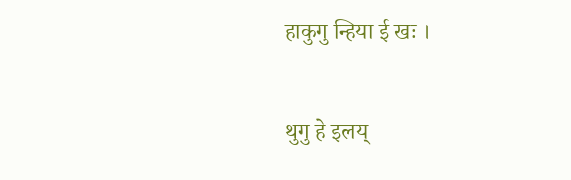हाकुगु न्हिया ई खः ।

थुगु हे इलय्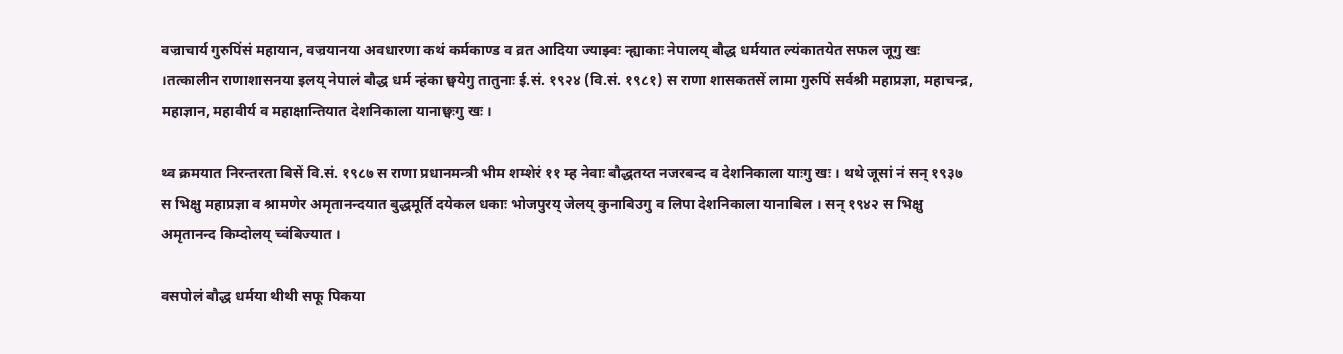वज्राचार्य गुरुपिंसं महायान, वज्रयानया अवधारणा कथं कर्मकाण्ड व व्रत आदिया ज्याझ्वः न्ह्याकाः नेपालय् बौद्ध धर्मयात ल्यंकातयेत सफल जूगु खः ।तत्कालीन राणाशासनया इलय् नेपालं बौद्ध धर्म न्हंका छ्वयेगु तातुनाः ई.सं. १९२४ (वि.सं. १९८१) स राणा शासकतसें लामा गुरुपिं सर्वश्री महाप्रज्ञा, महाचन्द्र, महाज्ञान, महावीर्य व महाक्षान्तियात देशनिकाला यानाछ्वःगु खः ।

थ्व क्रमयात निरन्तरता बिसें वि.सं. १९८७ स राणा प्रधानमन्त्री भीम शम्शेरं ११ म्ह नेवाः बौद्धतय्त नजरबन्द व देशनिकाला याःगु खः । थथे जूसां नं सन् १९३७ स भिक्षु महाप्रज्ञा व श्रामणेर अमृतानन्दयात बुद्धमूर्ति दयेकल धकाः भोजपुरय् जेलय् कुनाबिउगु व लिपा देशनिकाला यानाबिल । सन् १९४२ स भिक्षु अमृतानन्द किम्दोलय् च्वंबिज्यात ।

वसपोलं बौद्ध धर्मया थीथी सफू पिकया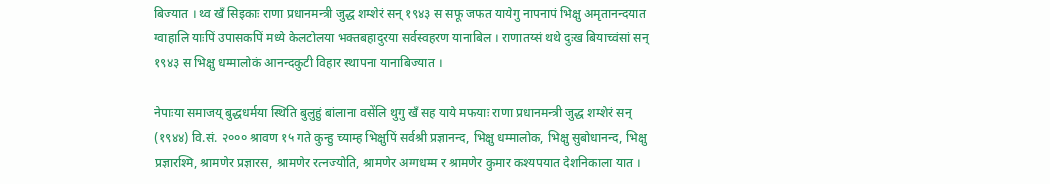बिज्यात । थ्व खँ सिइकाः राणा प्रधानमन्त्री जुद्ध शम्शेरं सन् १९४३ स सफू जफत यायेगु नापनापं भिक्षु अमृतानन्दयात ग्वाहालि याःपिं उपासकपिं मध्ये केलटोलया भक्तबहादुरया सर्वस्वहरण यानाबिल । राणातय्सं थथे दुःख बियाच्वंसां सन् १९४३ स भिक्षु धम्मालोकं आनन्दकुटी विहार स्थापना यानाबिज्यात ।

नेपाःया समाजय् बुद्धधर्मया स्थिति बुलुहुं बांलाना वसेंलि थुगु खँ सह याये मफयाः राणा प्रधानमन्त्री जुद्ध शम्शेरं सन् (१९४४) वि.सं. २००० श्रावण १५ गते कुन्हु च्याम्ह भिक्षुपिं सर्वश्री प्रज्ञानन्द, भिक्षु धम्मालोक, भिक्षु सुबोधानन्द, भिक्षु प्रज्ञारश्मि, श्रामणेर प्रज्ञारस, श्रामणेर रत्नज्योति, श्रामणेर अग्गधम्म र श्रामणेर कुमार कश्यपयात देशनिकाला यात ।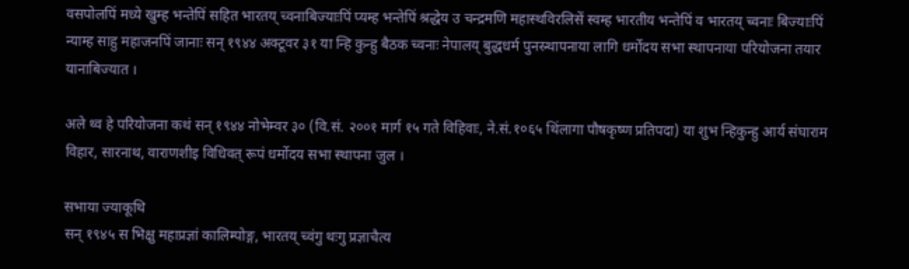वसपोलपिं मध्ये खुम्ह भन्तेपिं सहित भारतय् च्वनाबिज्याःपिं प्यम्ह भन्तेपिं श्रद्धेय उ चन्द्रमणि महास्थविरलिसें स्वम्ह भारतीय भन्तेपिं व भारतय् च्वनाः बिज्याःपिं न्याम्ह साहु महाजनपिं जानाः सन् १९४४ अक्टूवर ३१ या न्हि कुन्हु बैठक च्वनाः नेपालय् बुद्धधर्म पुनस्र्थापनाया लागि धर्मोदय सभा स्थापनाया परियोजना तयार यानाबिज्यात ।

अले थ्व हे परियोजना कथं सन् १९४४ नोभेम्वर ३० (वि.सं. २००१ मार्ग १५ गते विहिवाः, ने.सं.१०६५ थिंलागा पौषकृष्ण प्रतिपदा) या शुभ न्हिकुन्हु आर्य संघाराम विहार, सारनाथ, वाराणशीइ विधिवत् रूपं धर्मोदय सभा स्थापना जुल ।

सभाया ज्याकूथि
सन् १९४५ स भिक्षु महाप्रज्ञां कालिम्पोङ्ग, भारतय् च्वंगु थःगु प्रज्ञाचैत्य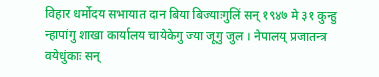विहार धर्मोदय सभायात दान बिया बिज्याःगुलिं सन् १९४७ मे ३१ कुन्हु न्हापांगु शाखा कार्यालय चायेकेगु ज्या जूगु जुल । नेपालय् प्रजातन्त्र वयेधुंकाः सन्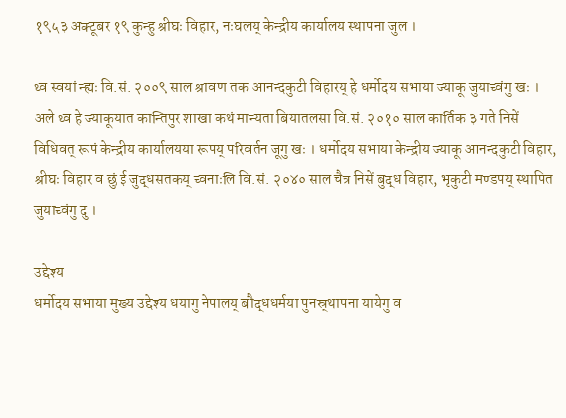१९५३ अक्टूबर १९ कुन्हु श्रीघः विहार, नःघलय् केन्द्रीय कार्यालय स्थापना जुल ।

थ्व स्वयां न्ह्यः वि.सं. २००९ साल श्रावण तक आनन्दकुटी विहारय् हे धर्मोदय सभाया ज्याकू जुयाच्वंगु खः । अले थ्व हे ज्याकूयात कान्तिपुर शाखा कथं मान्यता बियातलसा वि.सं. २०१० साल कार्तिक ३ गते निसें विधिवत् रूपं केन्द्रीय कार्यालयया रूपय् परिवर्तन जूगु खः । धर्मोदय सभाया केन्द्रीय ज्याकू आनन्दकुटी विहार, श्रीघः विहार व छुं ई जुद्धसतकय् च्वनाःलि वि.सं. २०४० साल चैत्र निसें बुद्ध विहार, भृकुटी मण्डपय् स्थापित जुयाच्वंगु दु ।

उद्देश्य
धर्मोदय सभाया मुख्य उद्देश्य धयागु नेपालय् बौद्धधर्मया पुनस्र्थापना यायेगु व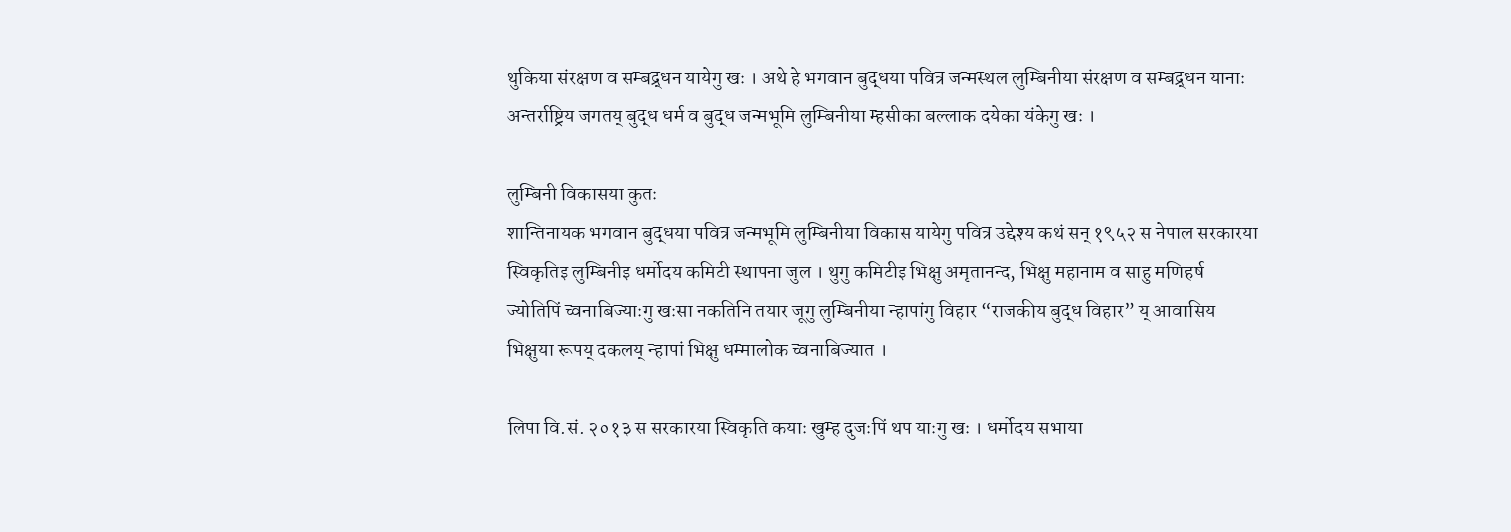थुकिया संरक्षण व सम्बद्र्धन यायेगु खः । अथे हे भगवान बुद्धया पवित्र जन्मस्थल लुम्बिनीया संरक्षण व सम्बद्र्धन यानाः अन्तर्राष्ट्रिय जगतय् बुद्ध धर्म व बुद्ध जन्मभूमि लुम्बिनीया म्हसीका बल्लाक दयेका यंकेगु खः ।

लुम्बिनी विकासया कुतः
शान्तिनायक भगवान बुद्धया पवित्र जन्मभूमि लुम्बिनीया विकास यायेगु पवित्र उद्देश्य कथं सन् १९५२ स नेपाल सरकारया स्विकृतिइ लुम्बिनीइ धर्मोदय कमिटी स्थापना जुल । थुगु कमिटीइ भिक्षु अमृतानन्द, भिक्षु महानाम व साहु मणिहर्ष ज्योतिपिं च्वनाबिज्याःगु खःसा नकतिनि तयार जूगु लुम्बिनीया न्हापांगु विहार “राजकीय बुद्ध विहार” य् आवासिय भिक्षुया रूपय् दकलय् न्हापां भिक्षु धम्मालोक च्वनाबिज्यात ।

लिपा वि.सं. २०१३ स सरकारया स्विकृति कयाः खुम्ह दुजःपिं थप याःगु खः । धर्मोदय सभाया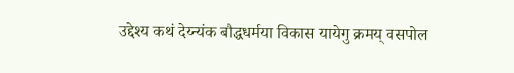उद्देश्य कथं देय्न्यंक बौद्धधर्मया विकास यायेगु क्रमय् वसपोल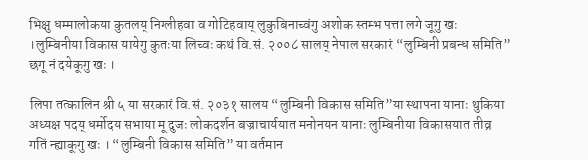भिक्षु धम्मालोकया कुतलय् निग्लीहवा व गोटिहवाय् लुकुबिनाच्वंगु अशोक स्तम्भ पत्ता लगे जूगु खः ।लुम्बिनीया विकास यायेगु कुतःया लिच्वः कथं वि.सं. २००८ सालय् नेपाल सरकारं “लुम्बिनी प्रबन्ध समिति” छगू नं दयेकूगु खः ।

लिपा तत्कालिन श्री ५ या सरकारं वि.सं. २०३१ सालय “लुम्बिनी विकास समिति”या स्थापना यानाः थुकिया अध्यक्ष पदय् धर्मोदय सभाया मू दुजः लोकदर्शन बज्राचार्ययात मनोनयन यानाः लुम्बिनीया विकासयात तीव्र गतिं न्ह्याकूगु खः । “लुम्बिनी विकास समिति” या वर्तमान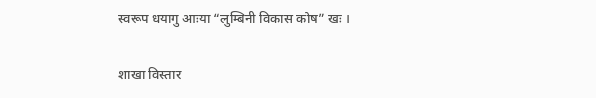स्वरूप धयागु आःया “लुम्बिनी विकास कोष” खः ।

शाखा विस्तार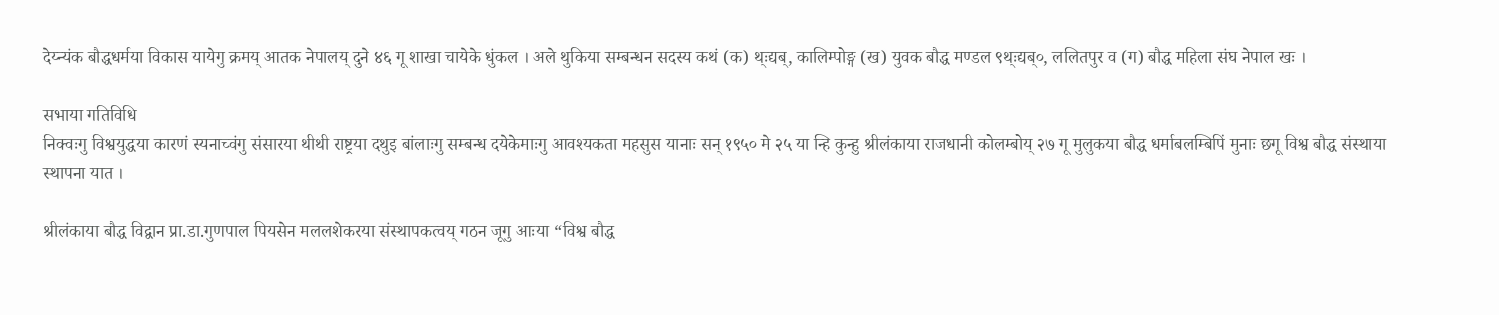देय्न्यंक बौद्धधर्मया विकास यायेगु क्रमय् आतक नेपालय् दुने ४६ गू शाखा चायेके धुंकल । अले थुकिया सम्बन्धन सदस्य कथं (क) थ्ःद्यब्, कालिम्पोङ्ग (ख) युवक बौद्ध मण्डल ९थ्ःद्यब्०, ललितपुर व (ग) बौद्ध महिला संघ नेपाल खः ।

सभाया गतिविधि
निक्वःगु विश्वयुद्धया कारणं स्यनाच्वंगु संसारया थीथी राष्ट्रया दथुइ बांलाःगु सम्बन्ध दयेकेमाःगु आवश्यकता महसुस यानाः सन् १९५० मे २५ या न्हि कुन्हु श्रीलंकाया राजधानी कोलम्बोय् २७ गू मुलुकया बौद्ध धर्माबलम्बिपिं मुनाः छगू विश्व बौद्ध संस्थाया स्थापना यात ।

श्रीलंकाया बौद्ध विद्वान प्रा.डा.गुणपाल पियसेन मललशेकरया संस्थापकत्वय् गठन जूगु आःया “विश्व बौद्ध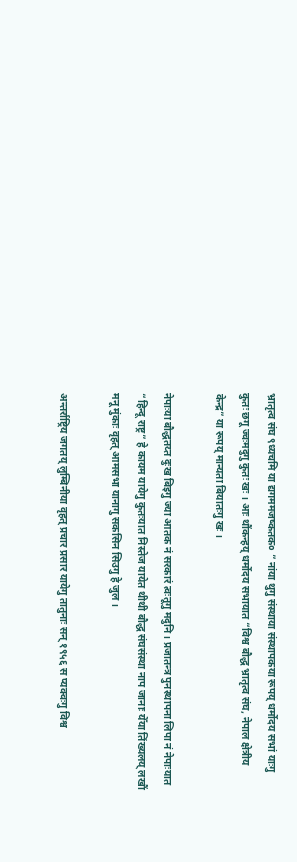भ्रातृत्व संघ ९ध्यचमि या द्यगममजष्कतक० ” नांया थुगु संस्थाया संस्थापकया रूपय् धर्मोदय सभां याःगु कुतः छगू ज्वःमदुगु कुतः खः । आः थौंकन्हय् धर्मोदय सभायात “विश्व बौद्ध भ्रातृत्व संघ, नेपाल क्षेत्रीय केन्द्र” या रूपय् मान्यता बियातःगु खः ।

नेपाःया बौद्धतय्त दुःख बिइगु ज्या आतक नं सरकारं त्वःतूगु मदुनि । प्रजातन्त्र पुनस्थापना लिपा नं नेपाःयात “हिन्दू राष्ट्र” हे कायम यायेगु कुतःयात निस्तेज यायेत थीथी बौद्ध संघसंस्था नाप जानाः येँया तिंख्यलय् लखौं मनू मुंकाः वृहत् आमसभा यानागु सकसिन सिउगु हे जुल ।

अन्तर्राष्ट्रिय जगतय् लुम्बिनीया वृहत् प्रचार प्रसार यायेगु तातुनाः सन् १९५६ स प्यक्वःगु विश्व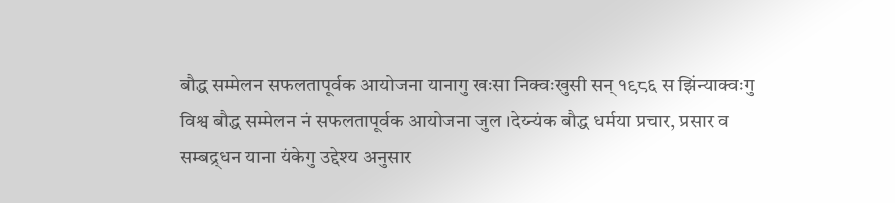बौद्ध सम्मेलन सफलतापूर्वक आयोजना यानागु खःसा निक्वःखुसी सन् १९८६ स झिंन्याक्वःगु विश्व बौद्ध सम्मेलन नं सफलतापूर्वक आयोजना जुल ।देय्न्यंक बौद्ध धर्मया प्रचार, प्रसार व सम्बद्र्धन याना यंकेगु उद्देश्य अनुसार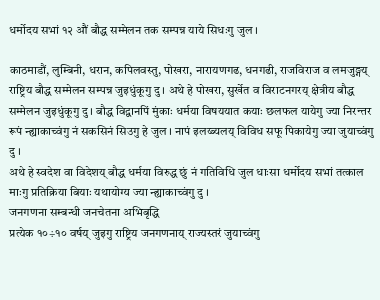धर्मोदय सभां १२ औं बौद्ध सम्मेलन तक सम्पन्न याये सिधःगु जुल ।

काठमाडौं, लुम्बिनी, धरान, कपिलवस्तु, पोखरा, नारायणगढ, धनगढी, राजविराज व लमजुङ्गय् राष्ट्रिय बौद्ध सम्मेलन सम्पन्न जुइधुंकूगु दु । अथे हे पोखरा, सुर्खेत व विराटनगरय् क्षेत्रीय बौद्ध सम्मेलन जुइधुंकूगु दु । बौद्ध विद्वानपिं मुंकाः धर्मया विषययात कयाः छलफल यायेगु ज्या निरन्तर रूपं न्ह्याकाच्वंगु नं सकसिनं सिउगु हे जुल । नापं इलय्ब्यलय् विविध सफू पिकायेगु ज्या जुयाच्वंगु दु ।
अथे हे स्वदेश वा विदेशय् बौद्ध धर्मया विरुद्ध छुं नं गतिविधि जुल धाःसा धर्मोदय सभां तत्काल माःगु प्रतिक्रिया बियाः यथायोग्य ज्या न्ह्याकाच्वंगु दु ।
जनगणना सम्बन्धी जनचेतना अभिबृद्धि
प्रत्येक १०÷१० वर्षय् जुइगु राष्ट्रिय जनगणनाय् राज्यस्तरं जुयाच्वंगु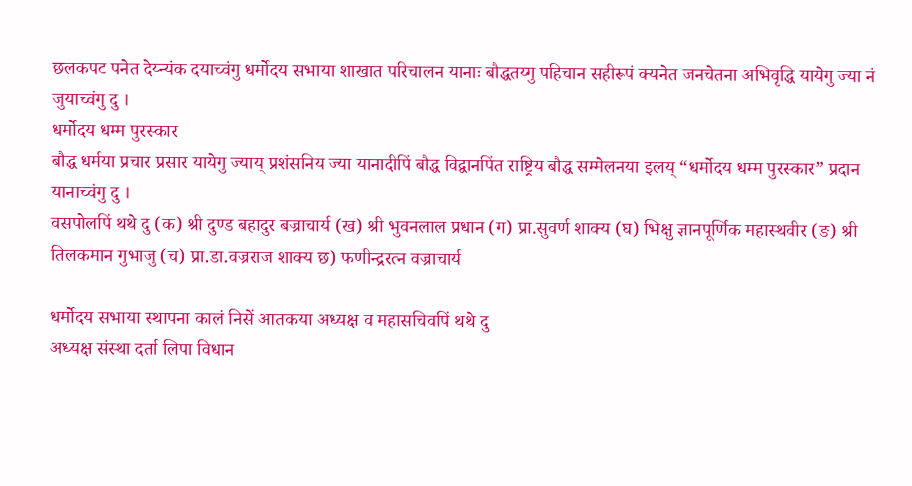छलकपट पनेत देय्न्यंक दयाच्वंगु धर्मोदय सभाया शाखात परिचालन यानाः बौद्धतय्गु पहिचान सहीरूपं क्यनेत जनचेतना अभिवृद्धि यायेगु ज्या नं जुयाच्वंगु दु ।
धर्मोदय धम्म पुरस्कार
बौद्ध धर्मया प्रचार प्रसार यायेगु ज्याय् प्रशंसनिय ज्या यानादीपिं बौद्ध विद्वानपिंत राष्ट्रिय बौद्ध सम्मेलनया इलय् “धर्मोदय धम्म पुरस्कार” प्रदान यानाच्वंगु दु ।
वसपोलपिं थथे दु (क) श्री दुण्ड बहादुर बज्राचार्य (ख) श्री भुवनलाल प्रधान (ग) प्रा.सुवर्ण शाक्य (घ) भिक्षु ज्ञानपूर्णिक महास्थवीर (ङ) श्री तिलकमान गुभाजु (च) प्रा.डा.वज्रराज शाक्य छ) फणीन्द्ररत्न वज्राचार्य

धर्मोदय सभाया स्थापना कालं निसें आतकया अध्यक्ष व महासचिवपिं थथे दु
अध्यक्ष संस्था दर्ता लिपा विधान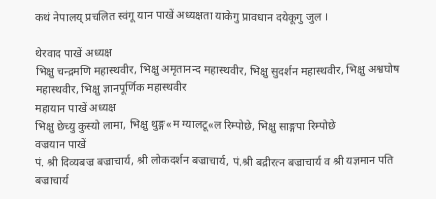कथं नेपालय् प्रचलित स्वंगू यान पाखें अध्यक्षता याकेगु प्रावधान दयेकूगु जुल ।

थेरवाद पाखें अध्यक्ष
भिक्षु चन्द्रमणि महास्थवीर, भिक्षु अमृतानन्द महास्थवीर, भिक्षु सुदर्शन महास्थवीर, भिक्षु अश्वघोष महास्थवीर, भिक्षु ज्ञानपूर्णिक महास्थवीर
महायान पाखें अध्यक्ष
भिक्षु छेच्यु कुस्यो लामा, भिक्षु थुङ्ग«म ग्यालटू«ल रिम्पोछे, भिक्षु साङ्गपा रिम्पोछे
वज्रयान पाखें
पं. श्री दिव्यबज्र बज्राचार्य, श्री लोकदर्शन बज्राचार्य, पं.श्री बद्रीरत्न बज्राचार्य व श्री यज्ञमान पति बज्राचार्य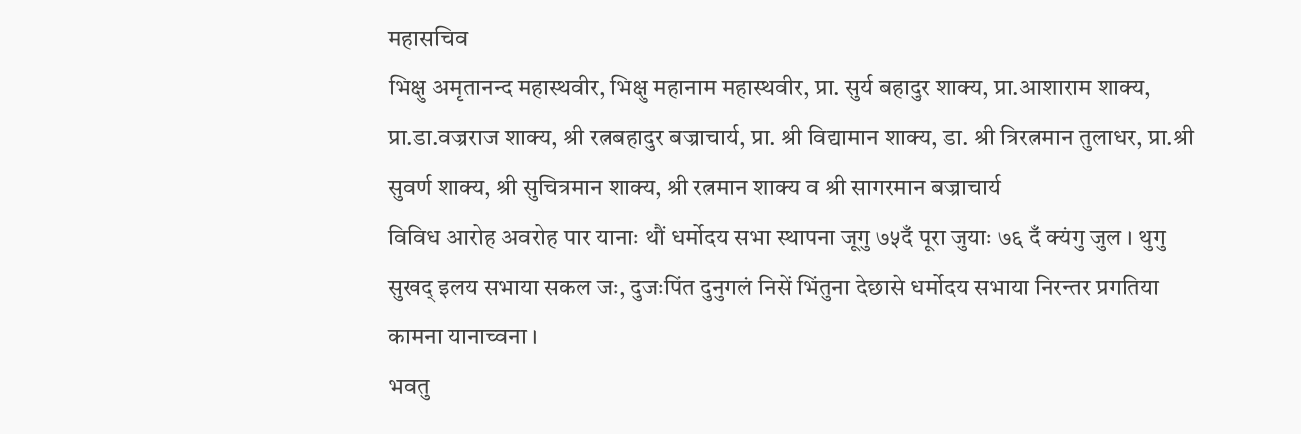महासचिव
भिक्षु अमृतानन्द महास्थवीर, भिक्षु महानाम महास्थवीर, प्रा. सुर्य बहादुर शाक्य, प्रा.आशाराम शाक्य, प्रा.डा.वज्रराज शाक्य, श्री रत्नबहादुर बज्राचार्य, प्रा. श्री विद्यामान शाक्य, डा. श्री त्रिरत्नमान तुलाधर, प्रा.श्री सुवर्ण शाक्य, श्री सुचित्रमान शाक्य, श्री रत्नमान शाक्य व श्री सागरमान बज्राचार्य
विविध आरोह अवरोह पार यानाः थौं धर्मोदय सभा स्थापना जूगु ७५दँ पूरा जुयाः ७६ दँ क्यंगु जुल । थुगु सुखद् इलय सभाया सकल जः, दुजःपिंत दुनुगलं निसें भिंतुना देछासे धर्मोदय सभाया निरन्तर प्रगतिया कामना यानाच्वना ।
भवतु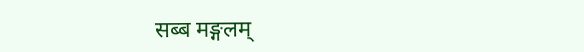सब्ब मङ्गलम्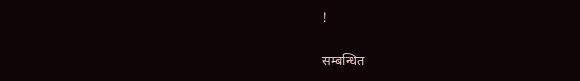!

सम्बन्धित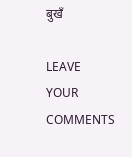बुखँ

LEAVE YOUR COMMENTS